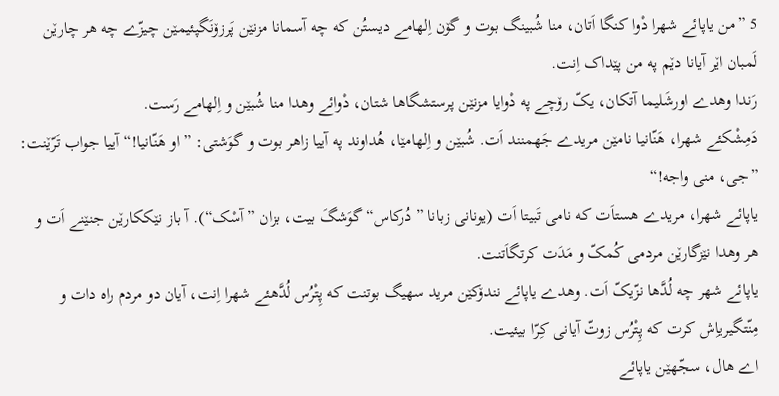5 ”من یاپائے شهرا دْوا کنگا اَتان، منا شُبینگ بوت و گۆن اِلهامے دیستُن که چه آسمانا مزنێن پَرزۆنَگپئیمێن چیزّے چه هر چارێن لَمبان اێر آیانا دێم په من پێداک اِنت.
رَندا وهدے اورشَلیما آتکان، یکّ رۆچے په دْوایا مزنێن پرستشگاها شتان، دْوائے وهدا منا شُبێن و اِلهامے رَست.
دَمِشْکئے شهرا، هَنّانیا نامێن مریدے جَهمنند اَت. شُبێن و اِلهامێا، هُداوند په آییا زاهر بوت و گوَشتی: ”او هَنّانیا!“ آییا جواب تَرّێنت: ”جی، منی واجه!“
یاپائے شهرا، مریدے هستاَت که نامی تَبیتا اَت (یونانی زبانا ”دُرکاس“ گوَشگَ بیت، بزان ”آسْک“). آ باز نێککارێن جنێنے اَت و هر وهدا نێزگارێن مردمی کُمکّ و مَدَت کرتگاَتنت.
یاپائے شهر چه لُدَّها نزّیکّ اَت. وهدے یاپائے نندۆکێن مرید سهیگ بوتنت که پِتْرُس لُدَّهئے شهرا اِنت، آیان دو مردم راه دات و مِنّتگیریاِش کرت که پِتْرُس زوتّ آیانی کِرّا بیئیت.
اے هال، سجّهێن یاپائے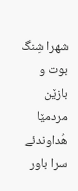شهرا شِنگ بوت و بازێن مردمێا هُداوندئے سرا باور